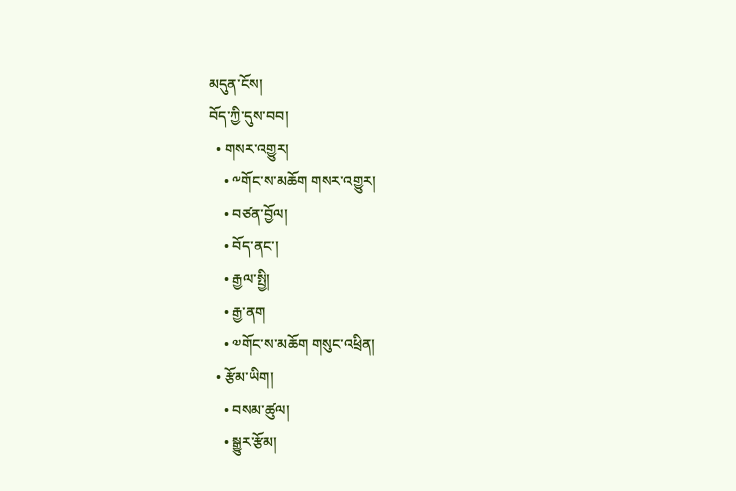མདུན་ངོས།
བོད་ཀྱི་དུས་བབ།
  • གསར་འགྱུར།
    • ༸གོང་ས་མཆོག གསར་འགྱུར།
    • བཙན་བྱོལ།
    • བོད་ནང་།
    • རྒྱལ་སྤྱི།
    • རྒྱ་ནག
    • ༧གོང་ས་མཆོག གསུང་འཕྲིན།
  • རྩོམ་ཡིག།
    • བསམ་ཚུལ།
    • སྒྱུར་རྩོམ།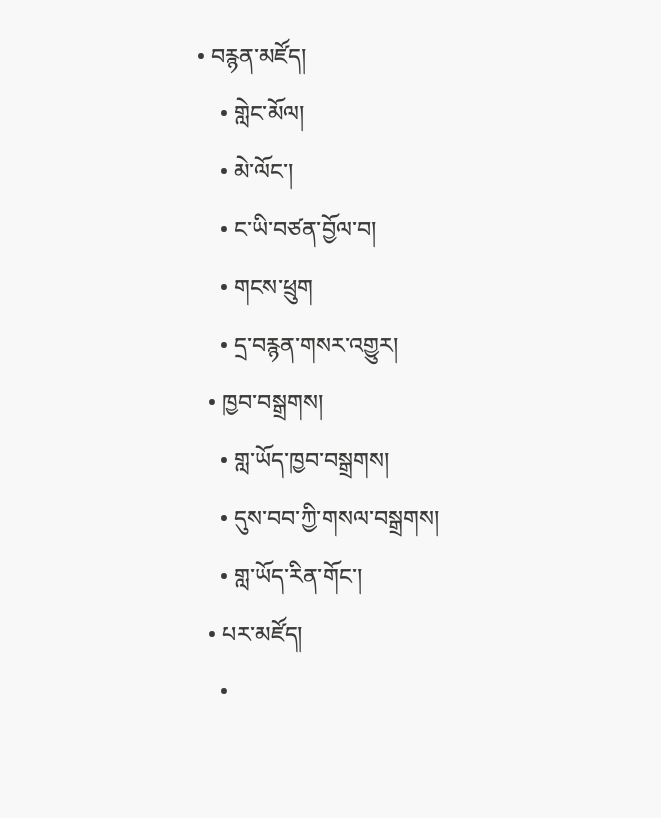• བརྙན་མཛོད།
    • གླེང་མོལ།
    • མེ་ལོང་།
    • ང་ཡི་བཙན་བྱོལ་བ།
    • གངས་ཕྲུག
    • དྲ་བརྙན་གསར་འགྱུར།
  • ཁྱབ་བསྒྲགས།
    • གླ་ཡོད་ཁྱབ་བསྒྲགས།
    • དུས་བབ་ཀྱི་གསལ་བསྒྲགས།
    • གླ་ཡོད་རིན་གོང་།
  • པར་མཛོད།
    •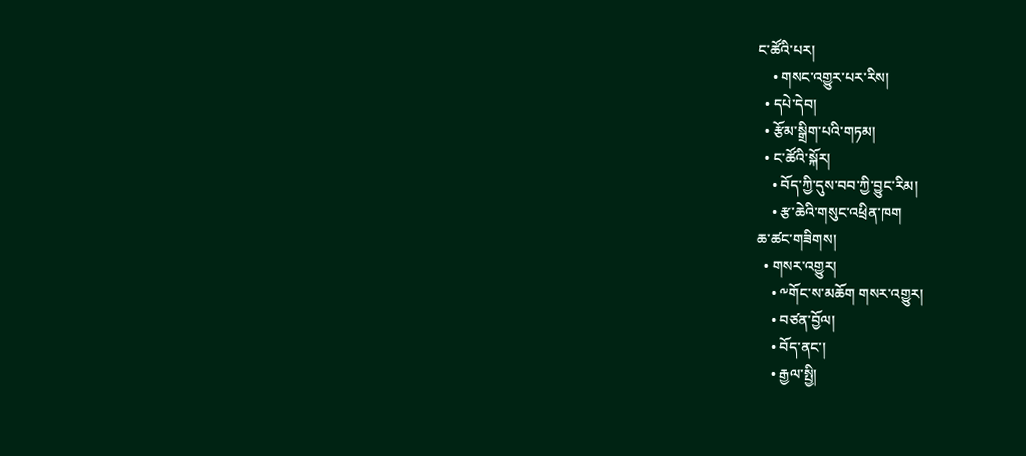ང་ཚོའི་པར།
    • གསང་འགྱུར་པར་རིས།
  • དཔེ་དེབ།
  • རྩོམ་སྒྲིག་པའི་གཏམ།
  • ང་ཚོའི་སྐོར།
    • བོད་ཀྱི་དུས་བབ་ཀྱི་བྱུང་རིམ།
    • རྩ་ཆེའི་གསུང་འཕྲིན་ཁག
ཆ་ཚང་གཟིགས།
  • གསར་འགྱུར།
    • ༸གོང་ས་མཆོག གསར་འགྱུར།
    • བཙན་བྱོལ།
    • བོད་ནང་།
    • རྒྱལ་སྤྱི།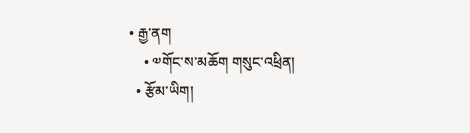• རྒྱ་ནག
    • ༧གོང་ས་མཆོག གསུང་འཕྲིན།
  • རྩོམ་ཡིག།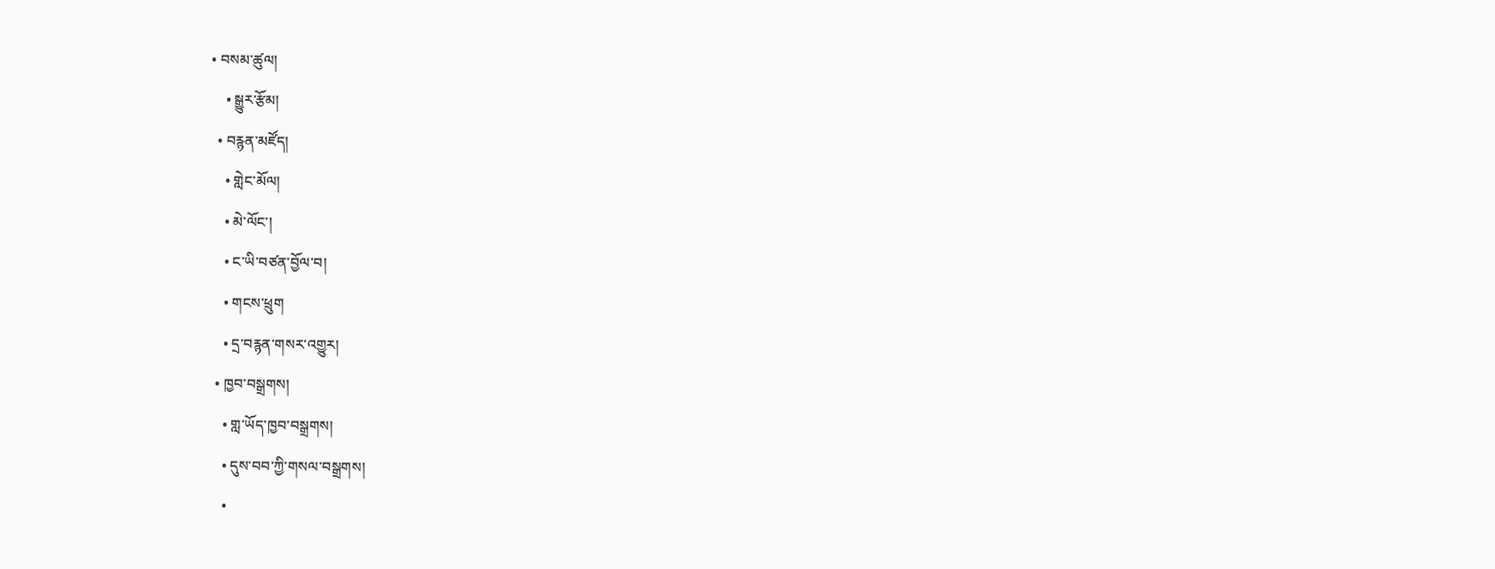• བསམ་ཚུལ།
    • སྒྱུར་རྩོམ།
  • བརྙན་མཛོད།
    • གླེང་མོལ།
    • མེ་ལོང་།
    • ང་ཡི་བཙན་བྱོལ་བ།
    • གངས་ཕྲུག
    • དྲ་བརྙན་གསར་འགྱུར།
  • ཁྱབ་བསྒྲགས།
    • གླ་ཡོད་ཁྱབ་བསྒྲགས།
    • དུས་བབ་ཀྱི་གསལ་བསྒྲགས།
    •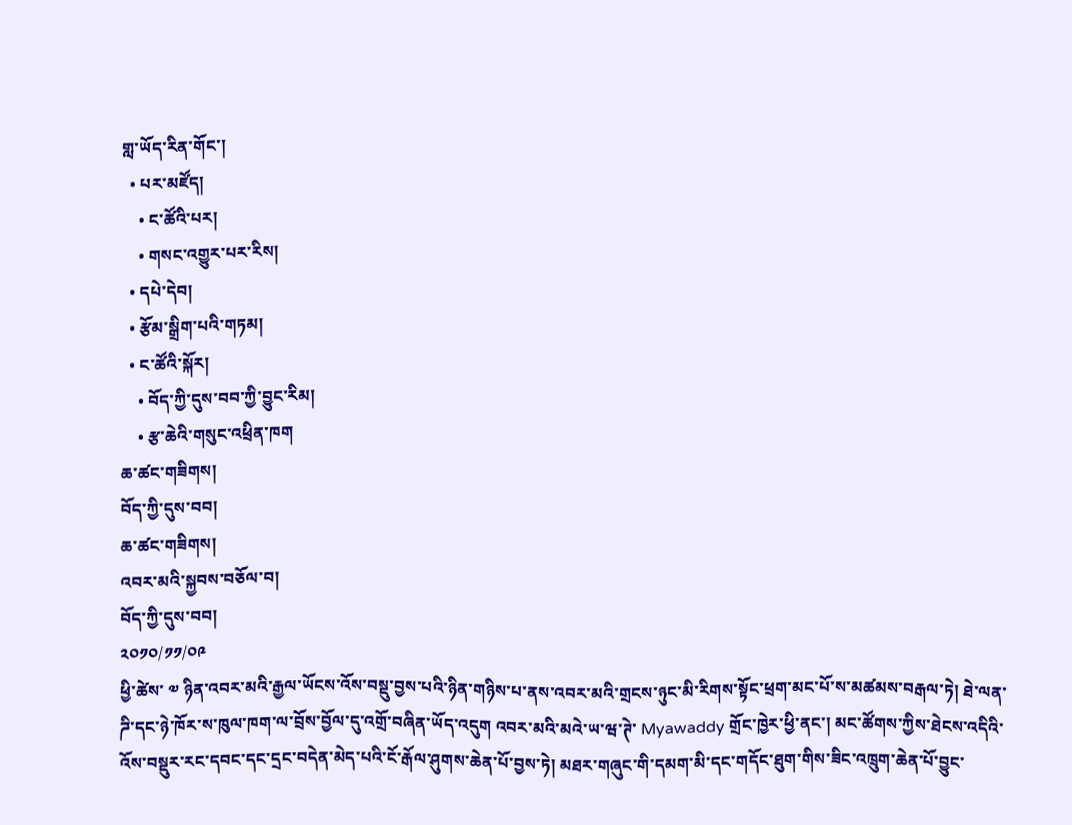གླ་ཡོད་རིན་གོང་།
  • པར་མཛོད།
    • ང་ཚོའི་པར།
    • གསང་འགྱུར་པར་རིས།
  • དཔེ་དེབ།
  • རྩོམ་སྒྲིག་པའི་གཏམ།
  • ང་ཚོའི་སྐོར།
    • བོད་ཀྱི་དུས་བབ་ཀྱི་བྱུང་རིམ།
    • རྩ་ཆེའི་གསུང་འཕྲིན་ཁག
ཆ་ཚང་གཟིགས།
བོད་ཀྱི་དུས་བབ།
ཆ་ཚང་གཟིགས།
འབར་མའི་སྐྱབས་བཅོལ་བ།
བོད་ཀྱི་དུས་བབ།
༢༠༡༠/༡༡/༠༩
ཕྱི་ཚེས་ ༧ ཉིན་འབར་མའི་རྒྱལ་ཡོངས་འོས་བསྡུ་བྱས་པའི་ཉིན་གཉིས་པ་ནས་འབར་མའི་གྲངས་ཉུང་མི་རིགས་སྟོང་ཕྲག་མང་པོ་ས་མཚམས་བརྒལ་ཏེ། ཐེ་ལན་ཌི་དང་ཉེ་ཁོར་ས་ཁུལ་ཁག་ལ་བྲོས་བྱོལ་དུ་འགྲོ་བཞིན་ཡོད་འདུག འབར་མའི་མའེ་ཡ་ཝ་ཊེ་ Myawaddy གྲོང་ཁྱེར་ཕྱི་ནང་། མང་ཚོགས་ཀྱིས་ཐེངས་འདིའི་འོས་བསྡུར་རང་དབང་དང་དྲང་བདེན་མེད་པའི་ངོ་རྒོལ་ཤུགས་ཆེན་པོ་བྱས་ཏེ། མཐར་གཞུང་གི་དམག་མི་དང་གདོང་ཐུག་གིས་ཟིང་འཁྲུག་ཆེན་པོ་བྱུང་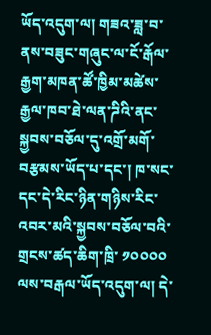ཡོད་འདུག་ལ། གཟའ་ཟླ་བ་ནས་བཟུང་གཞུང་ལ་ངོ་རྒོལ་རྒྱག་མཁན་ཚོ་ཁྱིམ་མཚེས་རྒྱལ་ཁབ་ཐེ་ལན་ཌིའི་ནང་སྐྱབས་བཅོལ་དུ་འགྲོ་མགོ་བརྩམས་ཡོད་པ་དང་། ཁ་སང་དང་དེ་རིང་ཉིན་གཉིས་རིང་འབར་མའི་སྐྱབས་བཅོལ་བའི་གྲངས་ཚད་ཆིག་ཁྲི་ ༡༠༠༠༠ ལས་བརྒལ་ཡོད་འདུག་ལ། དེ་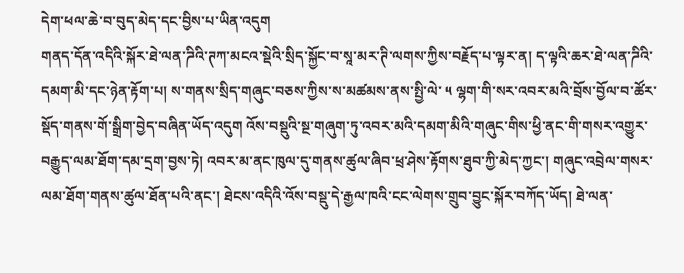དེག་ཕལ་ཆེ་བ་བུད་མེད་དང་བྱིས་པ་ཡིན་འདུག
གནད་དོན་འདིའི་སྐོར་ཐེ་ལན་ཌིའི་ཊཀ་མངའ་སྡེའི་སྲིད་སྐྱོང་བ་སཱ་མར་ཊི་ལགས་ཀྱིས་བརྗོད་པ་ལྟར་ན། ད་ལྟའི་ཆར་ཐེ་ལན་ཌིའི་དམག་མི་དང་ཉེན་རྟོག་པ། ས་གནས་སྲིད་གཞུང་བཅས་ཀྱིས་ས་མཚམས་ནས་སྤྱི་ལེ་ ༥ ལྷག་གི་སར་འབར་མའི་བྲོས་བྱོལ་བ་ཚོར་སྡོད་གནས་གོ་སྒྲིག་བྱེད་བཞིན་ཡོད་འདུག འོས་བསྡུའི་སྔ་གཞུག་ཏུ་འབར་མའི་དམག་མིའི་གཞུང་གིས་ཕྱི་ནང་གི་གསར་འགྱུར་བརྒྱུད་ལམ་ཐོག་དམ་དྲག་བྱས་ཏེ། འབར་མ་ནང་ཁུལ་དུ་གནས་ཚུལ་ཞིབ་ཕྲ་ཤེས་རྟོགས་ཐུབ་ཀྱི་མེད་ཀྱང་། གཞུང་འབྲེལ་གསར་ལམ་ཐོག་གནས་ཚུལ་ཐོན་པའི་ནང་། ཐེངས་འདིའི་འོས་བསྡུ་དེ་རྒྱལ་ཁའི་ངང་ལེགས་གྲུབ་བྱུང་སྐོར་བཀོད་ཡོད། ཐེ་ལན་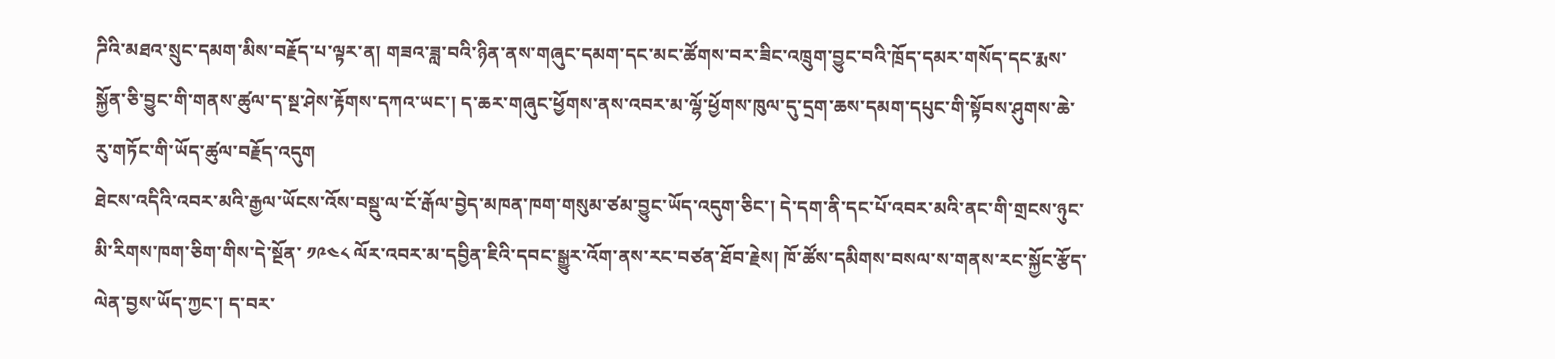ཌིའི་མཐའ་སྲུང་དམག་མིས་བརྗོད་པ་ལྟར་ན། གཟའ་ཟླ་བའི་ཉིན་ནས་གཞུང་དམག་དང་མང་ཚོགས་བར་ཟིང་འཁྲུག་བྱུང་བའི་ཁྲོད་དམར་གསོད་དང་རྨས་སྐྱོན་ཅི་བྱུང་གི་གནས་ཚུལ་ད་སྔ་ཤེས་རྟོགས་དཀའ་ཡང་། ད་ཆར་གཞུང་ཕྱོགས་ནས་འབར་མ་ལྷོ་ཕྱོགས་ཁུལ་དུ་དྲག་ཆས་དམག་དཔུང་གི་སྟོབས་ཤུགས་ཆེ་རུ་གཏོང་གི་ཡོད་ཚུལ་བརྗོད་འདུག
ཐེངས་འདིའི་འབར་མའི་རྒྱལ་ཡོངས་འོས་བསྡུ་ལ་ངོ་རྒོལ་བྱེད་མཁན་ཁག་གསུམ་ཙམ་བྱུང་ཡོད་འདུག་ཅིང་། དེ་དག་ནི་དང་པོ་འབར་མའི་ནང་གི་གྲངས་ཉུང་མི་རིགས་ཁག་ཅིག་གིས་དེ་སྔོན་ ༡༩༤༨ ལོར་འབར་མ་དབྱིན་ཇིའི་དབང་སྒྱུར་འོག་ནས་རང་བཙན་ཐོབ་རྗེས། ཁོ་ཚོས་དམིགས་བསལ་ས་གནས་རང་སྐྱོང་རྩོད་ལེན་བྱས་ཡོད་ཀྱང་། ད་བར་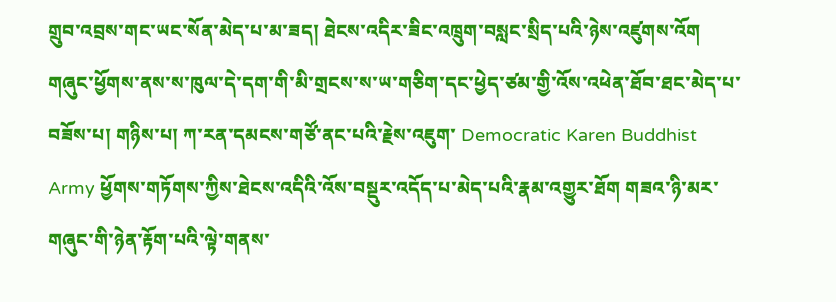གྲུབ་འབྲས་གང་ཡང་སོན་མེད་པ་མ་ཟད། ཐེངས་འདིར་ཟིང་འཁྲུག་བསླང་སྲིད་པའི་ཉེས་འཛུགས་འོག གཞུང་ཕྱོགས་ནས་ས་ཁུལ་དེ་དག་གི་མི་གྲངས་ས་ཡ་གཅིག་དང་ཕྱེད་ཙམ་གྱི་འོས་འཕེན་ཐོབ་ཐང་མེད་པ་བཟོས་པ། གཉིས་པ། ཀ་རན་དམངས་གཙོ་ནང་པའི་རྗེས་འཇུག་ Democratic Karen Buddhist Army ཕྱོགས་གཏོགས་ཀྱིས་ཐེངས་འདིའི་འོས་བསྡུར་འདོད་པ་མེད་པའི་རྣམ་འགྱུར་ཐོག གཟའ་ཉི་མར་གཞུང་གི་ཉེན་རྟོག་པའི་ལྟེ་གནས་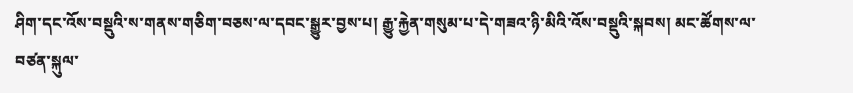ཤིག་དང་འོས་བསྡུའི་ས་གནས་གཅིག་བཅས་ལ་དབང་སྒྱུར་བྱས་པ། རྒྱུ་རྐྱེན་གསུམ་པ་དེ་གཟའ་ཉི་མིའི་འོས་བསྡུའི་སྐབས། མང་ཚོགས་ལ་བཙན་སྐུལ་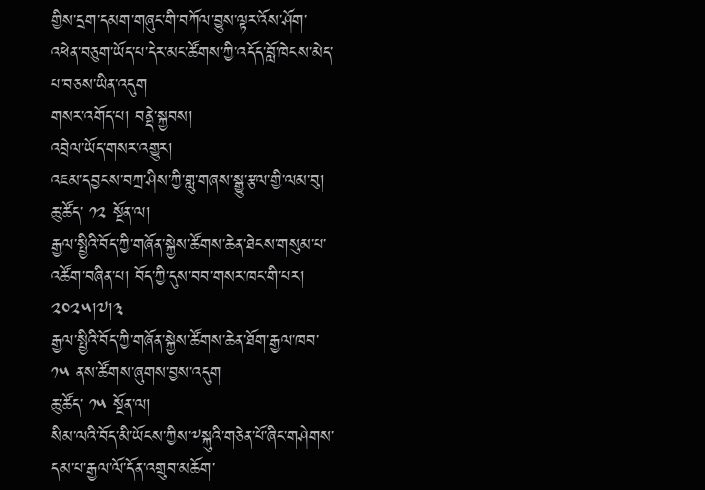གྱིས་དྲག་དམག་གཞུང་གི་བཀོལ་བྱུས་ལྟར་འོས་ཤོག་འཕེན་བཅུག་ཡོད་པ་དེར་མང་ཚོགས་ཀྱི་འདོད་བློ་ཁེངས་མེད་པ་བཅས་ཡིན་འདུག
གསར་འགོད་པ། བནྡེ་སྐྱབས།
འབྲེལ་ཡོད་གསར་འགྱུར།
འཇམ་དབྱངས་བཀྲ་ཤིས་ཀྱི་གླུ་གཞས་སྒྱུ་རྩལ་གྱི་ལམ་བུ།
ཆུ་ཚོད་ ༡༢ སྔོན་ལ།
རྒྱལ་སྤྱིའི་བོད་ཀྱི་གཞོན་སྐྱེས་ཚོགས་ཆེན་ཐེངས་གསུམ་པ་འཚོག་བཞིན་པ། བོད་ཀྱི་དུས་བབ་གསར་ཁང་གི་པར། ༢༠༢༥།༧།༣
རྒྱལ་སྤྱིའི་བོད་ཀྱི་གཞོན་སྐྱེས་ཚོགས་ཆེན་ཐོག་རྒྱལ་ཁབ་ ༡༥ ནས་ཚོགས་ཞུགས་བྱས་འདུག
ཆུ་ཚོད་ ༡༥ སྔོན་ལ།
སིམ་ལའི་བོད་མི་ཡོངས་ཀྱིས་༸སྐུའི་གཅེན་པོ་ཞིང་གཤེགས་དམ་པ་རྒྱལ་ལོ་དོན་འགྲུབ་མཆོག་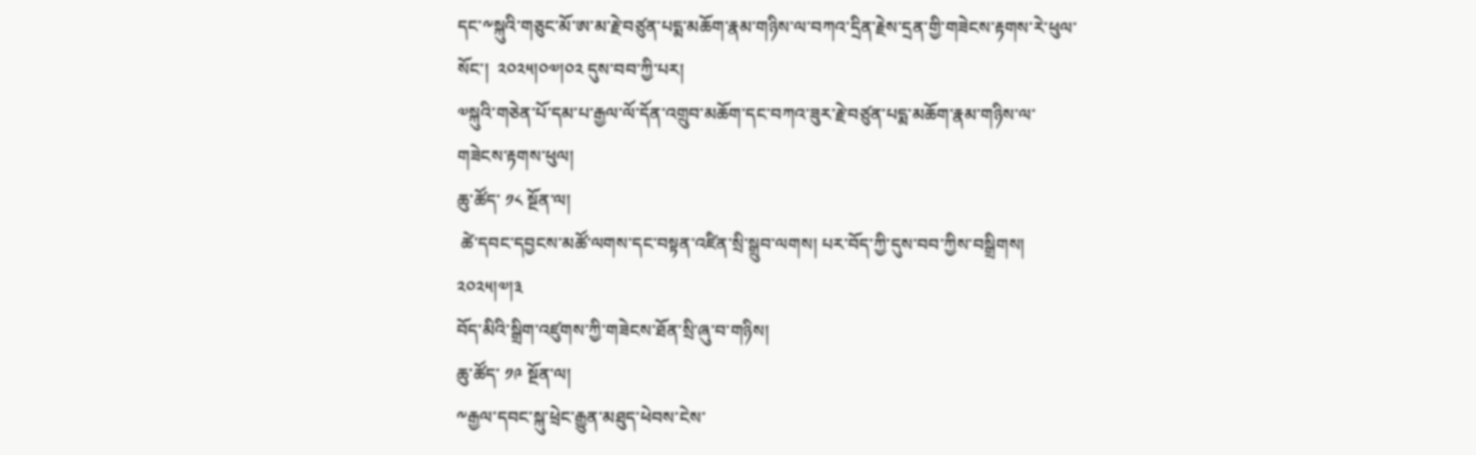དང་༸སྐུའི་གཅུང་མོ་ཨ་མ་རྗེ་བཙུན་པདྨ་མཆོག་རྣམ་གཉིས་ལ་བཀའ་དྲིན་རྗེས་དྲན་གྱི་གཟེངས་རྟགས་རེ་ཕུལ་སོང་།  ༢༠༢༥།༠༧།༠༢ དུས་བབ་ཀྱི་པར།
༧སྐུའི་གཅེན་པོ་དམ་པ་རྒྱལ་ལོ་དོན་འགྲུབ་མཆོག་དང་བཀའ་ཟུར་རྗེ་བཙུན་པདྨ་མཆོག་རྣམ་གཉིས་ལ་གཟེངས་རྟགས་ཕུལ།
ཆུ་ཚོད་ ༡༨ སྔོན་ལ།
 ཚེ་དབང་དབྱངས་མཚོ་ལགས་དང་བསྟན་འཛིན་སྲི་སྒྲུབ་ལགས། པར་བོད་ཀྱི་དུས་བབ་ཀྱིས་བསྒྲིགས། ༢༠༢༥།༧།༣
བོད་མིའི་སྒྲིག་འཛུགས་ཀྱི་གཟེངས་ཐོན་སྲི་ཞུ་བ་གཉིས།
ཆུ་ཚོད་ ༡༩ སྔོན་ལ།
༸རྒྱལ་དབང་སྐུ་ཕྲེང་རྒྱུན་མཐུད་ཕེབས་ངེས་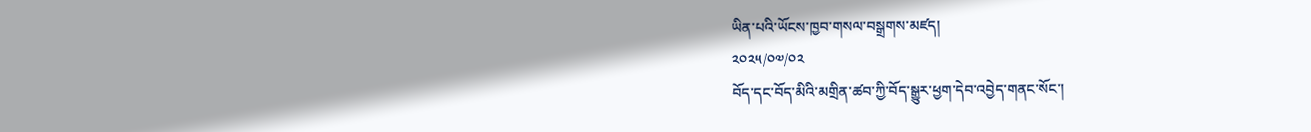ཡིན་པའི་ཡོངས་ཁྱབ་གསལ་བསྒྲགས་མཛད།
༢༠༢༥/༠༧/༠༢
བོད་དང་བོད་མིའི་མགྲིན་ཚབ་ཀྱི་བོད་སྒྱུར་ཕྱག་དེབ་འབྱེད་གནང་སོང་།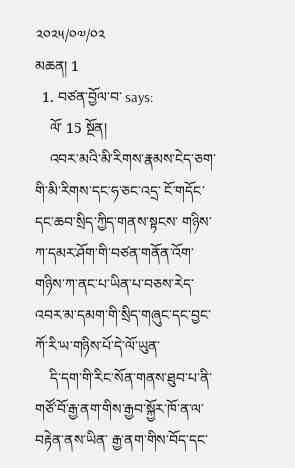༢༠༢༥/༠༧/༠༢
མཆན། 1
  1. བཙན་བྱོལ་བ་ says:
    ལོ་ 15 སྔོན།
    འབར་མའི་མི་རིགས་རྣམས་ངེད་ཅག་གི་མི་རིགས་དང་ཧ་ཅང་འདྲ་ ངོ་གདོང་དང་ཆབ་སྲིད་ཀྱིད་གནས་སྟངས་ གཉིས་ཀ་དམར་ཤོག་གི་བཙན་གནོན་འོག་ གཉིས་ཀ་ནང་པ་ཡིན་པ་བཅས་རེད་ འབར་མ་དམག་གི་སྲིད་གཞུང་དང་བྱང་ཀོ་རི་ཡ་གཉིས་པོ་དེ་ལོ་ཡུན་
    དི་དག་གི་རིང་སོན་གནས་ཐུབ་པ་ནི་གཙོ་བོ་རྒྱ་ནག་གིས་རྒྱབ་སྐྱོར་ཁོ་ན་ལ་བརྟེན་ནས་ཡིན་ རྒྱ་ནག་གིས་བོད་དང་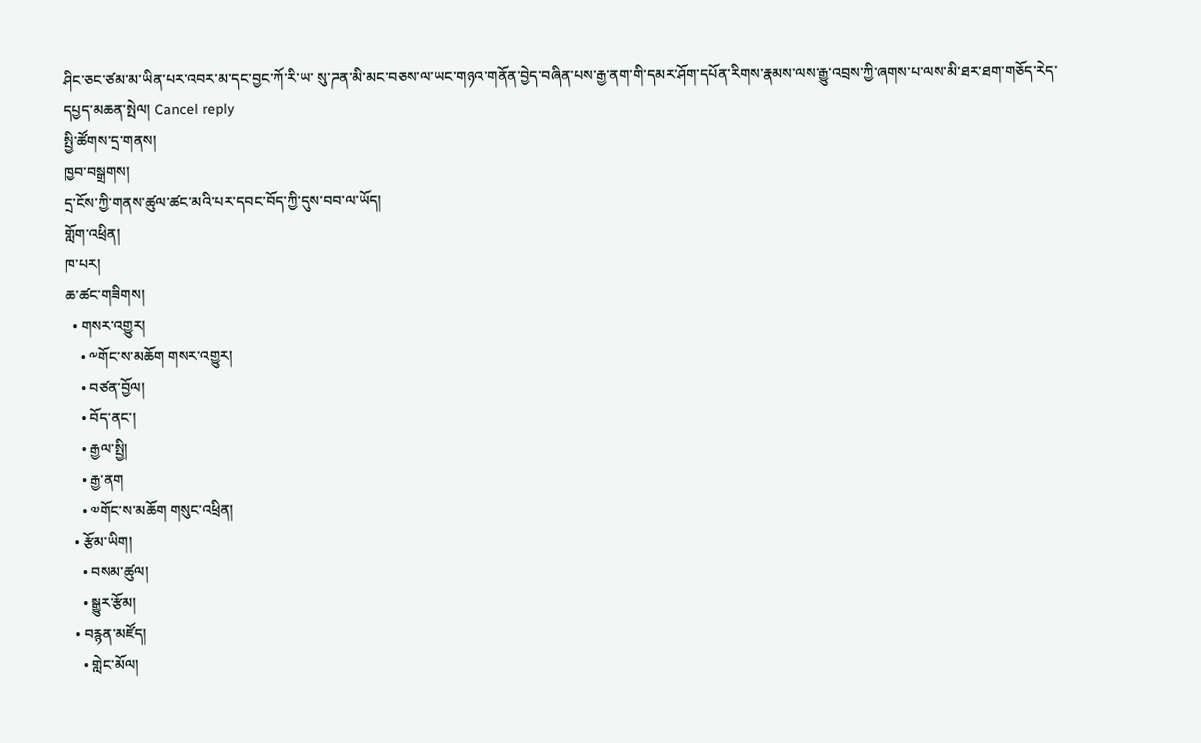ཤིང་ཅང་ཙམ་མ་ཡིན་པར་འབར་མ་དང་བྱང་ཀོ་རི་ཡ་ སུ་ཌན་མི་མང་བཅས་ལ་ཡང་གཉའ་གནོན་བྱེད་བཞིན་པས་རྒྱ་ནག་གི་དམར་ཤོག་དཔོན་རིགས་རྣམས་ལས་རྒྱུ་འབྲས་ཀྱི་ཞགས་པ་ལས་མི་ཐར་ཐག་གཅོད་རེད་
དཔྱད་མཆན་སྤེལ། Cancel reply
སྤྱི་ཚོགས་དྲ་གནས།
ཁྱབ་བསྒྲགས།
དྲ་ངོས་ཀྱི་གནས་ཚུལ་ཚང་མའི་པར་དབང་བོད་ཀྱི་དུས་བབ་ལ་ཡོད།
གློག་འཕྲིན།
ཁ་པར།
ཆ་ཚང་གཟིགས།
  • གསར་འགྱུར།
    • ༸གོང་ས་མཆོག གསར་འགྱུར།
    • བཙན་བྱོལ།
    • བོད་ནང་།
    • རྒྱལ་སྤྱི།
    • རྒྱ་ནག
    • ༧གོང་ས་མཆོག གསུང་འཕྲིན།
  • རྩོམ་ཡིག།
    • བསམ་ཚུལ།
    • སྒྱུར་རྩོམ།
  • བརྙན་མཛོད།
    • གླེང་མོལ།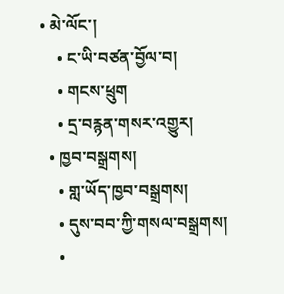• མེ་ལོང་།
    • ང་ཡི་བཙན་བྱོལ་བ།
    • གངས་ཕྲུག
    • དྲ་བརྙན་གསར་འགྱུར།
  • ཁྱབ་བསྒྲགས།
    • གླ་ཡོད་ཁྱབ་བསྒྲགས།
    • དུས་བབ་ཀྱི་གསལ་བསྒྲགས།
    •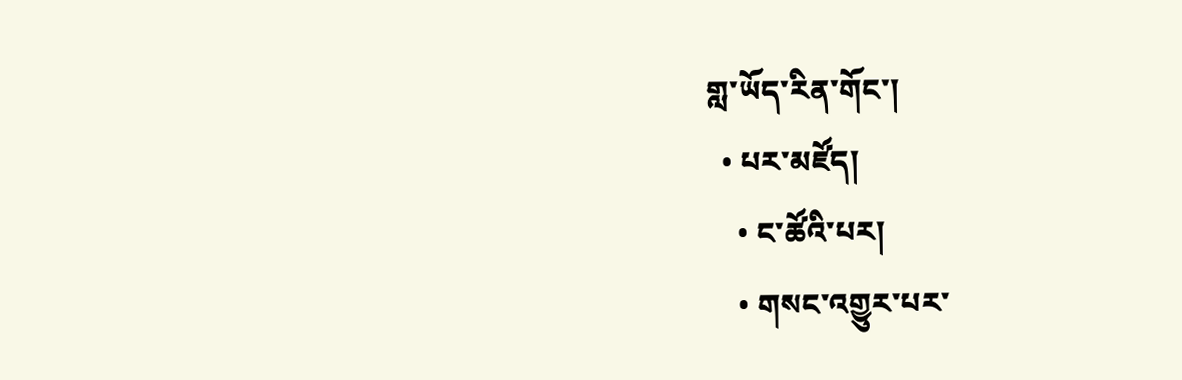གླ་ཡོད་རིན་གོང་།
  • པར་མཛོད།
    • ང་ཚོའི་པར།
    • གསང་འགྱུར་པར་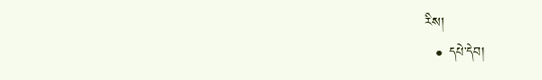རིས།
  • དཔེ་དེབ།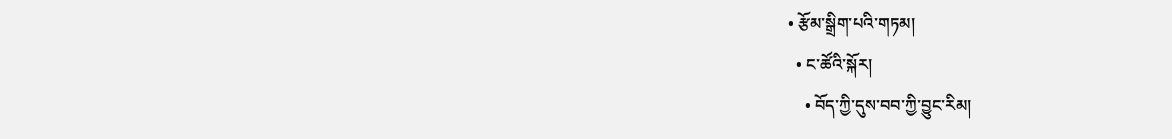• རྩོམ་སྒྲིག་པའི་གཏམ།
  • ང་ཚོའི་སྐོར།
    • བོད་ཀྱི་དུས་བབ་ཀྱི་བྱུང་རིམ།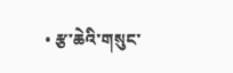• རྩ་ཆེའི་གསུང་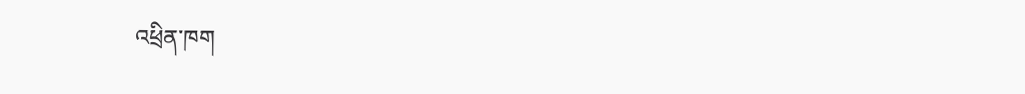འཕྲིན་ཁག